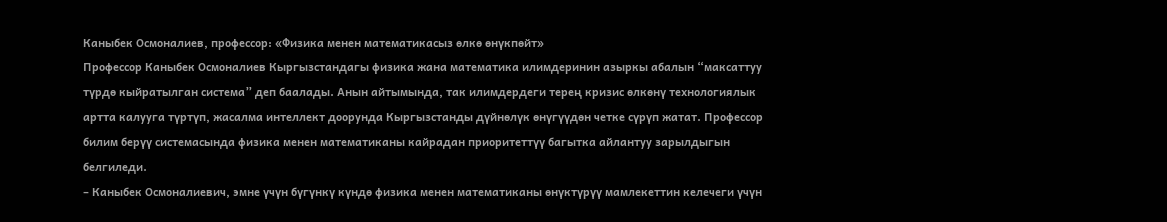Каныбек Осмоналиев, профессор: «Физика менен математикасыз өлкө өнүкпөйт»
Профессор Каныбек Осмоналиев Кыргызстандагы физика жана математика илимдеринин азыркы абалын “максаттуу түрдө кыйратылган система” деп баалады. Анын айтымында, так илимдердеги терең кризис өлкөнү технологиялык артта калууга түртүп, жасалма интеллект доорунда Кыргызстанды дүйнөлүк өнүгүүдөн четке сүрүп жатат. Профессор билим берүү системасында физика менен математиканы кайрадан приоритеттүү багытка айлантуу зарылдыгын белгиледи.
– Каныбек Осмоналиевич, эмне үчүн бүгүнкү күндө физика менен математиканы өнүктүрүү мамлекеттин келечеги үчүн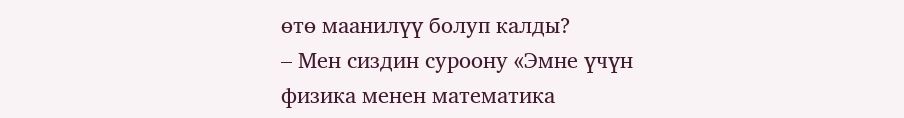өтө маанилүү болуп калды?
– Мен сиздин суроону «Эмне үчүн физика менен математика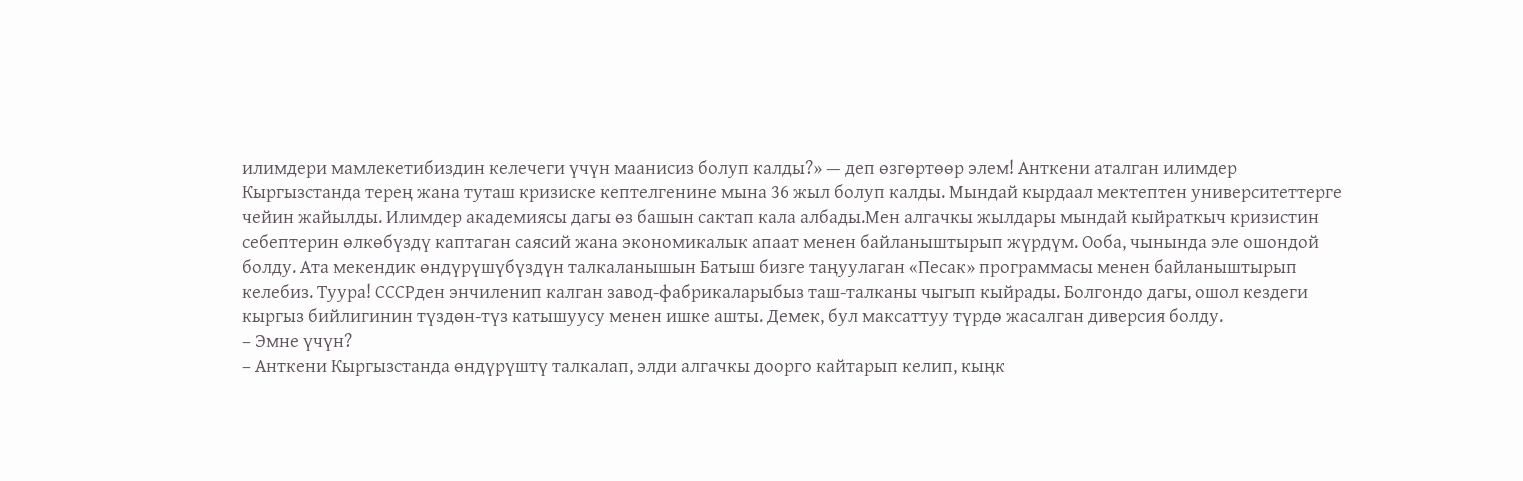илимдери мамлекетибиздин келечеги үчүн маанисиз болуп калды?» — деп өзгөртөөр элем! Анткени аталган илимдер Кыргызстанда терең жана туташ кризиске кептелгенине мына 36 жыл болуп калды. Мындай кырдаал мектептен университеттерге чейин жайылды. Илимдер академиясы дагы өз башын сактап кала албады.Мен алгачкы жылдары мындай кыйраткыч кризистин себептерин өлкөбүздү каптаган саясий жана экономикалык апаат менен байланыштырып жүрдүм. Ооба, чынында эле ошондой болду. Ата мекендик өндүрүшүбүздүн талкаланышын Батыш бизге таңуулаган «Песак» программасы менен байланыштырып келебиз. Туура! СССРден энчиленип калган завод-фабрикаларыбыз таш-талканы чыгып кыйрады. Болгондо дагы, ошол кездеги кыргыз бийлигинин түздөн-түз катышуусу менен ишке ашты. Демек, бул максаттуу түрдө жасалган диверсия болду.
– Эмне үчүн?
– Анткени Кыргызстанда өндүрүштү талкалап, элди алгачкы доорго кайтарып келип, кыңк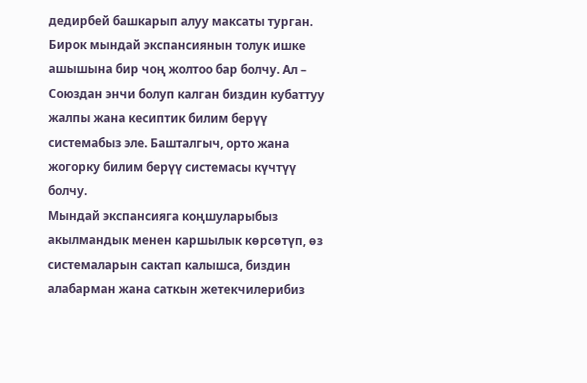дедирбей башкарып алуу максаты турган. Бирок мындай экспансиянын толук ишке ашышына бир чоң жолтоо бар болчу. Ал – Союздан энчи болуп калган биздин кубаттуу жалпы жана кесиптик билим берүү системабыз эле. Башталгыч, орто жана жогорку билим берүү системасы күчтүү болчу.
Мындай экспансияга коңшуларыбыз акылмандык менен каршылык көрсөтүп, өз системаларын сактап калышса, биздин алабарман жана саткын жетекчилерибиз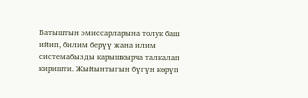Батыштын эмиссарларына толук баш ийип, билим берүү жана илим системабызды карышкырча талкалап киришти. Жыйынтыгын бүгүн көрүп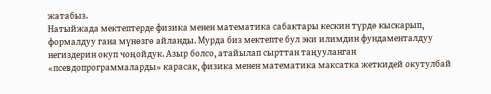жатабыз.
Натыйжада мектептерде физика менен математика сабактары кескин түрдө кыскарып, формалдуу гана мүнөзгө айланды. Мурда биз мектепте бул эки илимдин фундаменталдуу негиздерин окуп чоңойдук. Азыр болсо, атайылап сырттан таңууланган «псевдопрограммаларды» карасак, физика менен математика максатка жеткидей окутулбай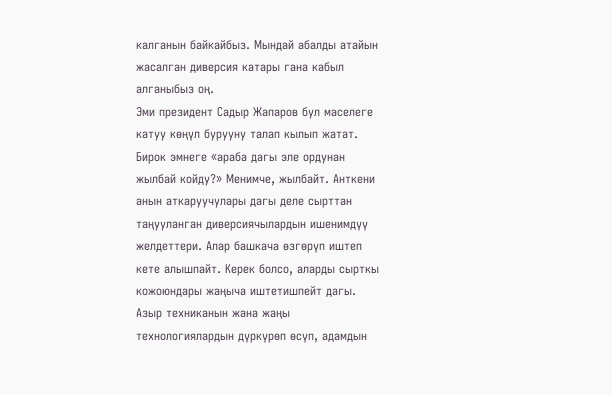калганын байкайбыз. Мындай абалды атайын жасалган диверсия катары гана кабыл алганыбыз оң.
Эми президент Садыр Жапаров бул маселеге катуу көңүл бурууну талап кылып жатат. Бирок эмнеге «араба дагы эле ордунан жылбай койду?» Менимче, жылбайт. Анткени анын аткаруучулары дагы деле сырттан таңууланган диверсиячылардын ишенимдүү желдеттери. Алар башкача өзгөрүп иштеп кете алышпайт. Керек болсо, аларды сырткы кожоюндары жаңыча иштетишпейт дагы. Азыр техниканын жана жаңы технологиялардын дүркүрөп өсүп, адамдын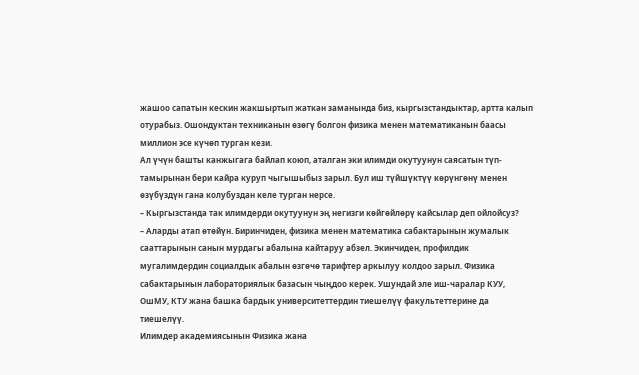жашоо сапатын кескин жакшыртып жаткан заманында биз, кыргызстандыктар, артта калып отурабыз. Ошондуктан техниканын өзөгү болгон физика менен математиканын баасы миллион эсе күчөп турган кези.
Ал үчүн башты канжыгага байлап коюп, аталган эки илимди окутуунун саясатын түп-тамырынан бери кайра куруп чыгышыбыз зарыл. Бул иш түйшүктүү көрүнгөнү менен өзүбүздүн гана колубуздан келе турган нерсе.
– Кыргызстанда так илимдерди окутуунун эң негизги көйгөйлөрү кайсылар деп ойлойсуз?
– Аларды атап өтөйүн. Биринчиден, физика менен математика сабактарынын жумалык сааттарынын санын мурдагы абалына кайтаруу абзел. Экинчиден, профилдик мугалимдердин социалдык абалын өзгөчө тарифтер аркылуу колдоо зарыл. Физика сабактарынын лабораториялык базасын чыңдоо керек. Ушундай эле иш-чаралар КУУ, ОшМУ, КТУ жана башка бардык университеттердин тиешелүү факультеттерине да тиешелүү.
Илимдер академиясынын Физика жана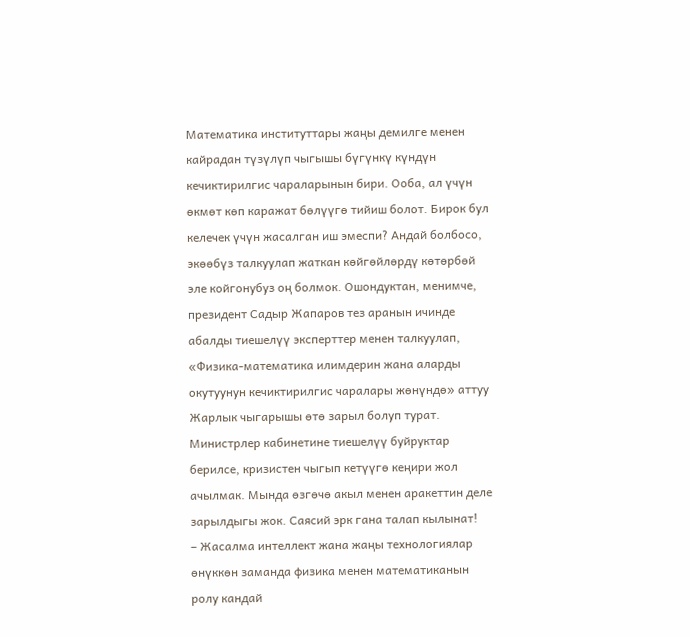Математика институттары жаңы демилге менен кайрадан түзүлүп чыгышы бүгүнкү күндүн кечиктирилгис чараларынын бири. Ооба, ал үчүн өкмөт көп каражат бөлүүгө тийиш болот. Бирок бул келечек үчүн жасалган иш эмеспи? Андай болбосо, экөөбүз талкуулап жаткан көйгөйлөрдү көтөрбөй эле койгонубуз оң болмок. Ошондуктан, менимче, президент Садыр Жапаров тез аранын ичинде абалды тиешелүү эксперттер менен талкуулап, «Физика-математика илимдерин жана аларды окутуунун кечиктирилгис чаралары жөнүндө» аттуу Жарлык чыгарышы өтө зарыл болуп турат. Министрлер кабинетине тиешелүү буйруктар берилсе, кризистен чыгып кетүүгө кеңири жол ачылмак. Мында өзгөчө акыл менен аракеттин деле зарылдыгы жок. Саясий эрк гана талап кылынат!
– Жасалма интеллект жана жаңы технологиялар өнүккөн заманда физика менен математиканын ролу кандай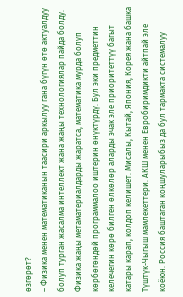өзгөрөт?
– Физика менен математиканын таасири аркылуу гана бүгүн өтө актуалдуу болуп турган жасалма интеллект жана жаңы технологиялар пайда болду. Физика жаңы метаматериалдарды жаратса, математика мурда болуп көрбөгөндөй программалоо иштерин өнүктүрдү. Бул эки предметтин келечегин көрө билген өлкөлөр аларды эчак эле приоритеттүү багыт катары карап, колдоп келишет. Мисалы, Кытай, Япония, Корея жана башка Түштүк-Чыгыш мамлекеттери. АКШ менен Евробиримдикти айтпай эле коёюн. Россия баштаган коңшуларыбыз да бул тармакта системалуу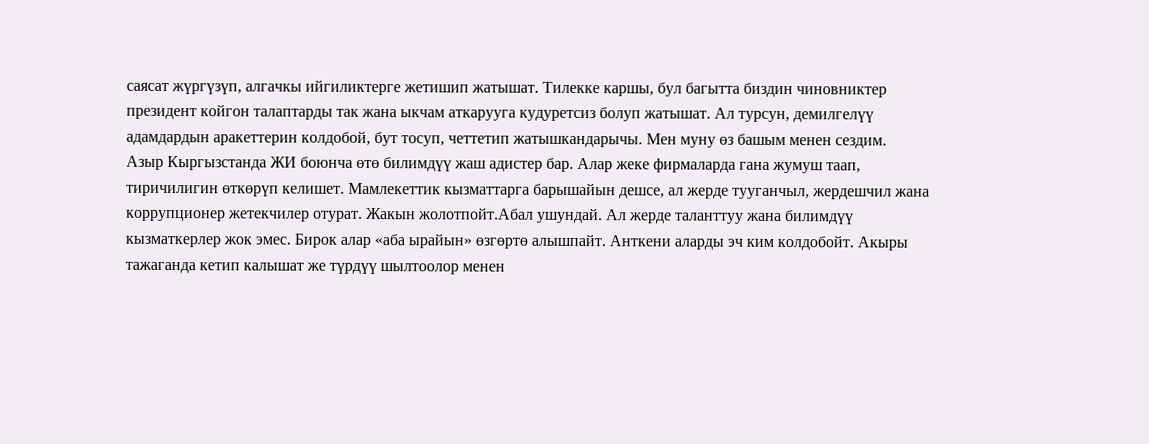саясат жүргүзүп, алгачкы ийгиликтерге жетишип жатышат. Тилекке каршы, бул багытта биздин чиновниктер президент койгон талаптарды так жана ыкчам аткарууга кудуретсиз болуп жатышат. Ал турсун, демилгелүү адамдардын аракеттерин колдобой, бут тосуп, четтетип жатышкандарычы. Мен муну өз башым менен сездим.
Азыр Кыргызстанда ЖИ боюнча өтө билимдүү жаш адистер бар. Алар жеке фирмаларда гана жумуш таап, тиричилигин өткөрүп келишет. Мамлекеттик кызматтарга барышайын дешсе, ал жерде тууганчыл, жердешчил жана коррупционер жетекчилер отурат. Жакын жолотпойт.Абал ушундай. Ал жерде таланттуу жана билимдүү кызматкерлер жок эмес. Бирок алар «аба ырайын» өзгөртө алышпайт. Анткени аларды эч ким колдобойт. Акыры тажаганда кетип калышат же түрдүү шылтоолор менен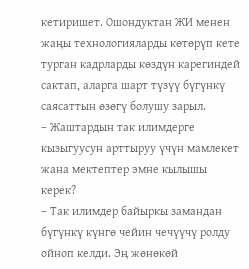кетиришет. Ошондуктан ЖИ менен жаңы технологияларды көтөрүп кете турган кадрларды көздүн карегиндей сактап, аларга шарт түзүү бүгүнкү саясаттын өзөгү болушу зарыл.
– Жаштардын так илимдерге кызыгуусун арттыруу үчүн мамлекет жана мектептер эмне кылышы керек?
– Так илимдер байыркы замандан бүгүнкү күнгө чейин чечүүчү ролду ойноп келди. Эң жөнөкөй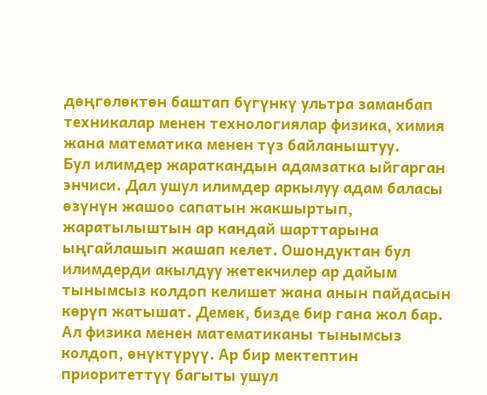дөңгөлөктөн баштап бүгүнкү ультра заманбап техникалар менен технологиялар физика, химия жана математика менен түз байланыштуу.
Бул илимдер жараткандын адамзатка ыйгарган энчиси. Дал ушул илимдер аркылуу адам баласы өзүнүн жашоо сапатын жакшыртып, жаратылыштын ар кандай шарттарына ыңгайлашып жашап келет. Ошондуктан бул илимдерди акылдуу жетекчилер ар дайым тынымсыз колдоп келишет жана анын пайдасын көрүп жатышат. Демек, бизде бир гана жол бар. Ал физика менен математиканы тынымсыз колдоп, өнүктүрүү. Ар бир мектептин приоритеттүү багыты ушул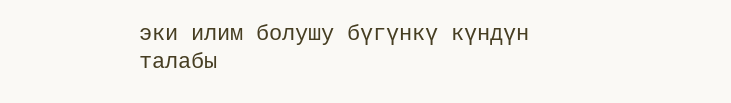эки илим болушу бүгүнкү күндүн талабы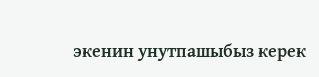экенин унутпашыбыз керек